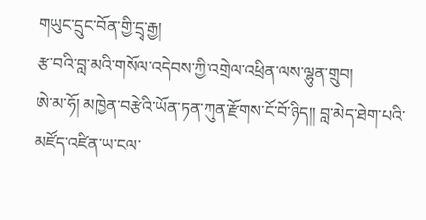གཡུང་དྲུང་བོན་གྱི་དྲྭ་རྒྱ།
རྩ་བའི་བླ་མའི་གསོལ་འདེབས་ཀྱི་འགྲེལ་འཕྲིན་ལས་ལྷུན་གྲུབ།
ཨེ་མ་ཧོ། མཁྱེན་བརྩེའི་ཡོན་ཏན་ཀུན་རྫོགས་ངོ་བོ་ཉིད།། བླ་མེད་ཐེག་པའི་མཛོད་འཛིན་ཡ་ངལ་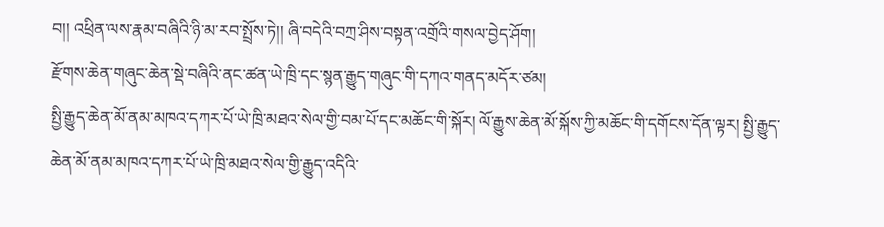བ།། འཕྲིན་ལས་རྣམ་བཞིའི་ཉི་མ་རབ་སྤྲོས་ཏེ།། ཞི་བདེའི་བཀྲ་ཤིས་བསྟན་འགྲོའི་གསལ་བྱེད་ཤོག།
རྫོགས་ཆེན་གཞུང་ཆེན་སྡེ་བཞིའི་ནང་ཚན་ཡེ་ཁྲི་དང་སྙན་རྒྱུད་གཞུང་གི་དཀའ་གནད་མདོར་ཙམ།
སྤྱི་རྒྱུད་ཆེན་མོ་ནམ་མཁའ་དཀར་པོ་ཡེ་ཁྲི་མཐའ་སེལ་གྱི་བམ་པོ་དང་མཆོང་གི་སྐོར། ལོ་རྒྱུས་ཆེན་མོ་སྐོས་ཀྱི་མཆོང་གི་དགོངས་དོན་ལྟར། སྤྱི་རྒྱུད་ཆེན་མོ་ནམ་མཁའ་དཀར་པོ་ཡེ་ཁྲི་མཐའ་སེལ་གྱི་རྒྱུད་འདིའི་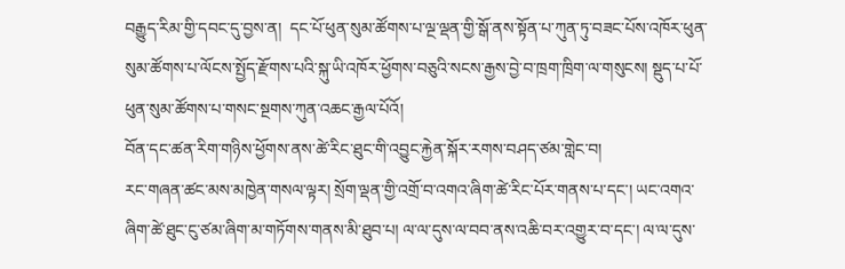བརྒྱུད་རིམ་གྱི་དབང་དུ་བྱས་ན།  དང་པོ་ཕུན་སུམ་ཚོགས་པ་ལྔ་ལྡན་གྱི་སྒོ་ནས་སྟོན་པ་ཀུན་ཏུ་བཟང་པོས་འཁོར་ཕུན་སུམ་ཚོགས་པ་ལོངས་སྤྱོད་རྫོགས་པའི་སྐུ་ཡི་འཁོར་ཕྱོགས་བཅུའི་སངས་རྒྱས་བྱེ་བ་ཁྲག་ཁྲིག་ལ་གསུངས། སྡུད་པ་པོ་ཕུན་སུམ་ཚོགས་པ་གསང་སྔགས་ཀུན་འཆང་རྒྱལ་པོའོ།
བོན་དང་ཚན་རིག་གཉིས་ཕྱོགས་ནས་ཚེ་རིང་ཐུང་གི་འབྱུང་རྐྱེན་སྐོར་རགས་བཤད་ཙམ་གླེང་བ།
རང་གཞན་ཚང་མས་མཁྱེན་གསལ་ལྟར། སྲོག་ལྡན་གྱི་འགྲོ་བ་འགའ་ཞིག་ཚེ་རིང་པོར་གནས་པ་དང་། ཡང་འགའ་ཞིག་ཚེ་ཐུང་ངུ་ཙམ་ཞིག་མ་གཏོགས་གནས་མི་ཐུབ་པ། ལ་ལ་དུས་ལ་བབ་ནས་འཆི་བར་འགྱུར་བ་དང་། ལ་ལ་དུས་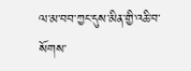ལ་མ་བབ་ཀྱང་དུས་མིན་གྱི་འཆི་བ་སོགས་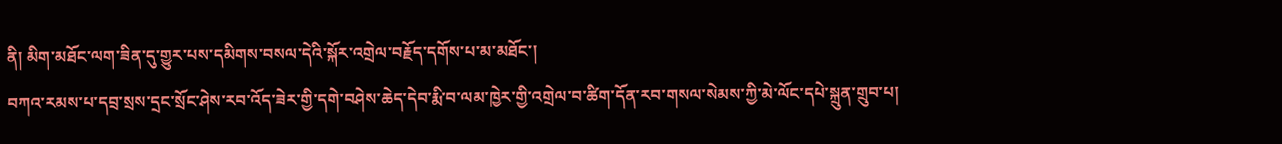ནི། མིག་མཐོང་ལག་ཟིན་དུ་གྱུར་པས་དམིགས་བསལ་དེའི་སྐོར་འགྲེལ་བརྗོད་དགོས་པ་མ་མཐོང་།
བཀའ་རམས་པ་དབྲ་སྲས་དྲང་སྲོང་ཤེས་རབ་འོད་ཟེར་གྱི་དགེ་བཤེས་ཆེད་དེབ་རྨི་བ་ལམ་ཁྱེར་གྱི་འགྲེལ་བ་ཚིག་དོན་རབ་གསལ་སེམས་ཀྱི་མེ་ལོང་དཔེ་སྐྲུན་གྲུབ་པ།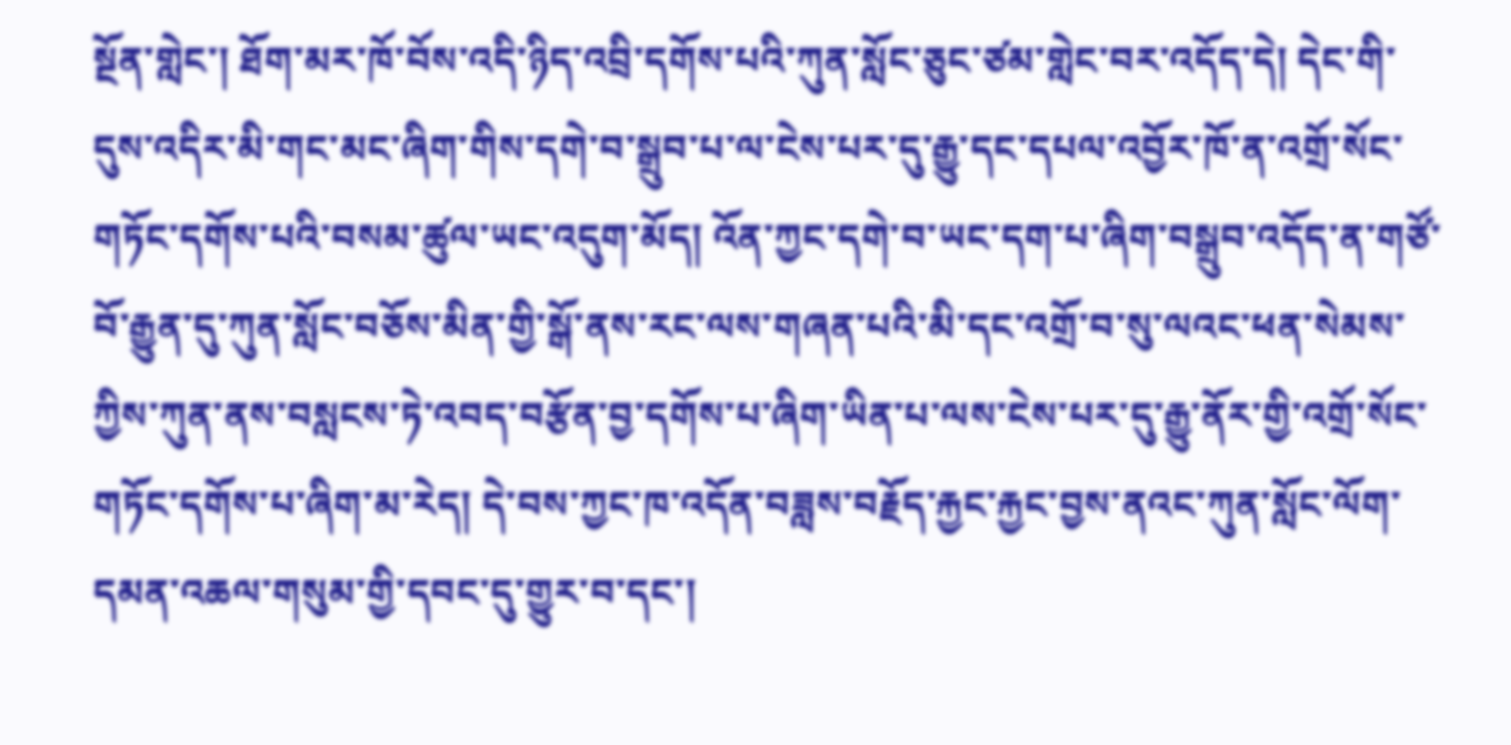སྔོན་གླེང་། ཐོག་མར་ཁོ་བོས་འདི་ཉིད་འབྲི་དགོས་པའི་ཀུན་སློང་ཅུང་ཙམ་གླེང་བར་འདོད་དེ། དེང་གི་དུས་འདིར་མི་གང་མང་ཞིག་གིས་དགེ་བ་སྒྲུབ་པ་ལ་ངེས་པར་དུ་རྒྱུ་དང་དཔལ་འབྱོར་ཁོ་ན་འགྲོ་སོང་གཏོང་དགོས་པའི་བསམ་ཚུལ་ཡང་འདུག་མོད། འོན་ཀྱང་དགེ་བ་ཡང་དག་པ་ཞིག་བསྒྲུབ་འདོད་ན་གཙོ་བོ་རྒྱུན་དུ་ཀུན་སློང་བཅོས་མིན་གྱི་སྒོ་ནས་རང་ལས་གཞན་པའི་མི་དང་འགྲོ་བ་སུ་ལའང་ཕན་སེམས་ཀྱིས་ཀུན་ནས་བསླངས་ཏེ་འབད་བརྩོན་བྱ་དགོས་པ་ཞིག་ཡིན་པ་ལས་ངེས་པར་དུ་རྒྱུ་ནོར་གྱི་འགྲོ་སོང་གཏོང་དགོས་པ་ཞིག་མ་རེད། དེ་བས་ཀྱང་ཁ་འདོན་བཟླས་བརྗོད་རྐྱང་རྐྱང་བྱས་ནའང་ཀུན་སློང་ལོག་དམན་འཆལ་གསུམ་གྱི་དབང་དུ་གྱུར་བ་དང་།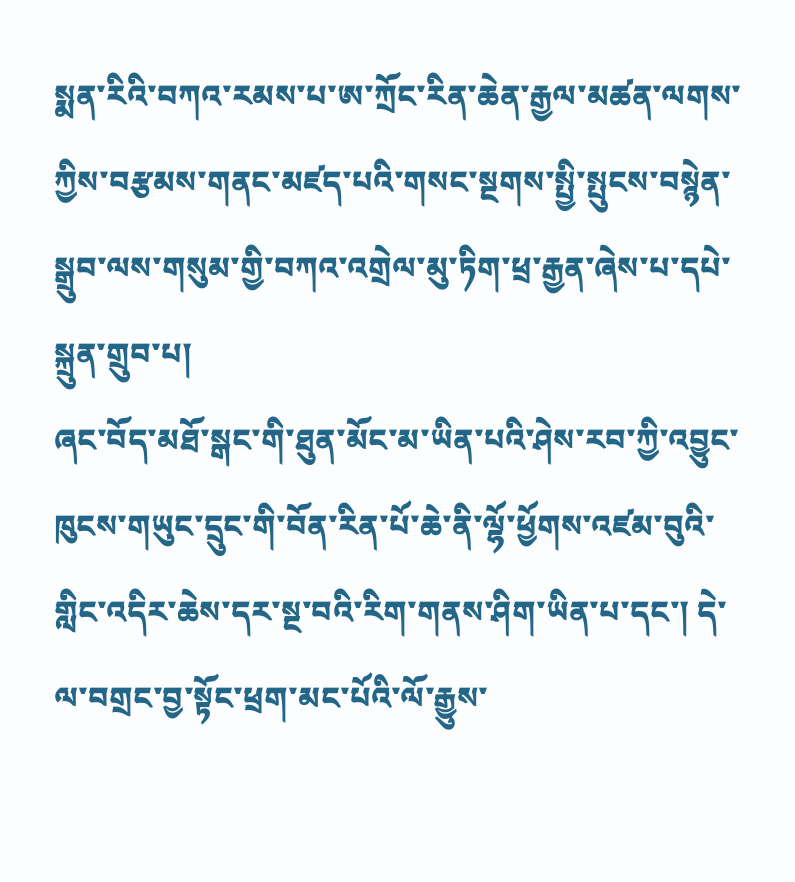སྨན་རིའི་བཀའ་རམས་པ་ཨ་ཀྲོང་རིན་ཆེན་རྒྱལ་མཚན་ལགས་ཀྱིས་བརྩམས་གནང་མཛད་པའི་གསང་སྔགས་སྤྱི་སྤུངས་བསྙེན་སྒྲུབ་ལས་གསུམ་གྱི་བཀའ་འགྲེལ་མུ་ཏིག་ཕྲ་རྒྱན་ཞེས་པ་དཔེ་སྐྲུན་གྲུབ་པ།
ཞང་བོད་མཐོ་སྒང་གི་ཐུན་མོང་མ་ཡིན་པའི་ཤེས་རབ་ཀྱི་འབྱུང་ཁུངས་གཡུང་དྲུང་གི་བོན་རིན་པོ་ཆེ་ནི་ལྷོ་ཕྱོགས་འཛམ་བུའི་གླིང་འདིར་ཆེས་དར་སྔ་བའི་རིག་གནས་ཤིག་ཡིན་པ་དང་། དེ་ལ་བགྲང་བྱ་སྟོང་ཕྲག་མང་པོའི་ལོ་རྒྱུས་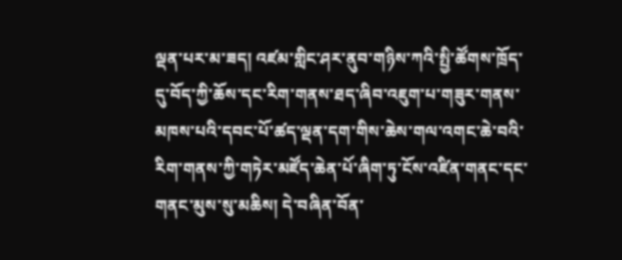ལྡན་པར་མ་ཟད། འཛམ་གླིང་ཤར་ནུབ་གཉིས་ཀའི་སྤྱི་ཚོགས་ཁྲོད་དུ་བོད་ཀྱི་ཆོས་དང་རིག་གནས་ཐད་ཞིབ་འཇུག་པ་གཟུར་གནས་མཁས་པའི་དབང་པོ་ཚད་ལྡན་དག་གིས་ཆེས་གལ་འགང་ཆེ་བའི་རིག་གནས་ཀྱི་གཏེར་མཛོད་ཆེན་པོ་ཞིག་ཏུ་ངོས་འཛིན་གནང་དང་གནང་མུས་སུ་མཆིས། དེ་བཞིན་བོན་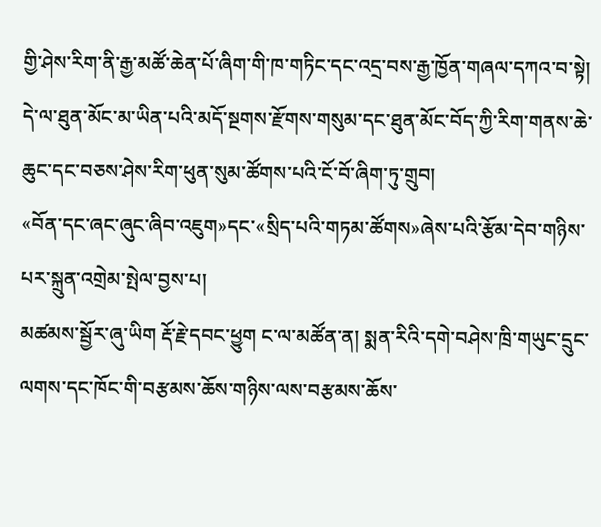གྱི་ཤེས་རིག་ནི་རྒྱ་མཚོ་ཆེན་པོ་ཞིག་གི་ཁ་གཏིང་དང་འདྲ་བས་རྒྱ་ཁྱོན་གཞལ་དཀའ་བ་སྟེ། དེ་ལ་ཐུན་མོང་མ་ཡིན་པའི་མདོ་སྔགས་རྫོགས་གསུམ་དང་ཐུན་མོང་བོད་ཀྱི་རིག་གནས་ཆེ་ཆུང་དང་བཅས་ཤེས་རིག་ཕུན་སུམ་ཚོགས་པའི་ངོ་བོ་ཞིག་ཏུ་གྲུབ།
«བོན་དང་ཞང་ཞུང་ཞིབ་འཇུག»དང་«སྲིད་པའི་གཏམ་ཚོགས»ཞེས་པའི་རྩོམ་དེབ་གཉིས་པར་སྐྲུན་འགྲེམ་སྤེལ་བྱས་པ།
མཚམས་སྦྱོར་ཞུ་ཡིག རྡོ་རྗེ་དབང་ཕྱུག ང་ལ་མཚོན་ན། སྨན་རིའི་དགེ་བཤེས་ཁྲི་གཡུང་དྲུང་ལགས་དང་ཁོང་གི་བརྩམས་ཆོས་གཉིས་ལས་བརྩམས་ཆོས་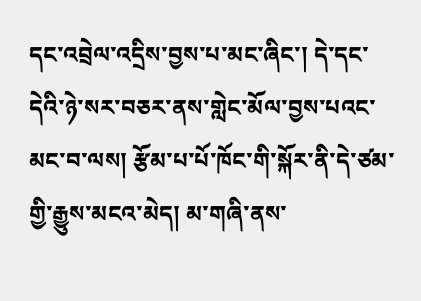དང་འབྲེལ་འདྲིས་བྱས་པ་མང་ཞིང་། དེ་དང་དེའི་ཉེ་སར་བཅར་ནས་གླེང་མོལ་བྱས་པའང་མང་བ་ལས། རྩོམ་པ་པོ་ཁོང་གི་སྐོར་ནི་དེ་ཙམ་གྱི་རྒྱུས་མངའ་མེད། མ་གཞི་ནས་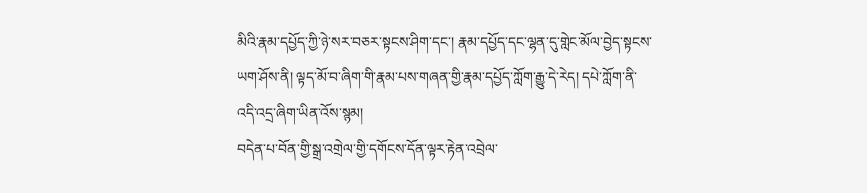མིའི་རྣམ་དཔྱོད་ཀྱི་ཉེ་སར་བཅར་སྟངས་ཤིག་དང་། རྣམ་དཔྱོད་དང་ལྷན་དུ་གླེང་མོལ་བྱེད་སྟངས་ཡག་ཤོས་ནི། ལྟད་མོ་བ་ཞིག་གི་རྣམ་པས་གཞན་གྱི་རྣམ་དཔྱོད་ཀློག་རྒྱུ་དེ་རེད། དཔེ་ཀློག་ནི་འདི་འདྲ་ཞིག་ཡིན་འོས་སྙམ།
བདེན་པ་བོན་གྱི་སྒྲ་འགྲེལ་གྱི་དགོངས་དོན་ལྟར་རྟེན་འབྲེལ་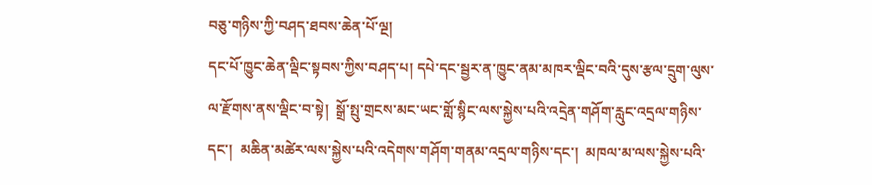བཅུ་གཉིས་ཀྱི་བཤད་ཐབས་ཆེན་པོ་ལྔ།
དང་པོ་ཁྱུང་ཆེན་ལྡིང་སྟབས་ཀྱིས་བཤད་པ། དཔེ་དང་སྦྱར་ན་ཁྱུང་ནམ་མཁར་ལྡིང་བའི་དུས་རྩལ་དྲུག་ལུས་ལ་རྫོགས་ནས་ལྡིང་བ་སྟེ།  སྒྲོ་སྤུ་གྲངས་མང་ཡང་གློ་སྙིང་ལས་སྐྱེས་པའི་འདྲེན་གཤོག་རླུང་འདྲལ་གཉིས་དང་།  མཆིན་མཚེར་ལས་སྐྱེས་པའི་འདེགས་གཤོག་གནམ་འདྲལ་གཉིས་དང་།  མཁལ་མ་ལས་སྐྱེས་པའི་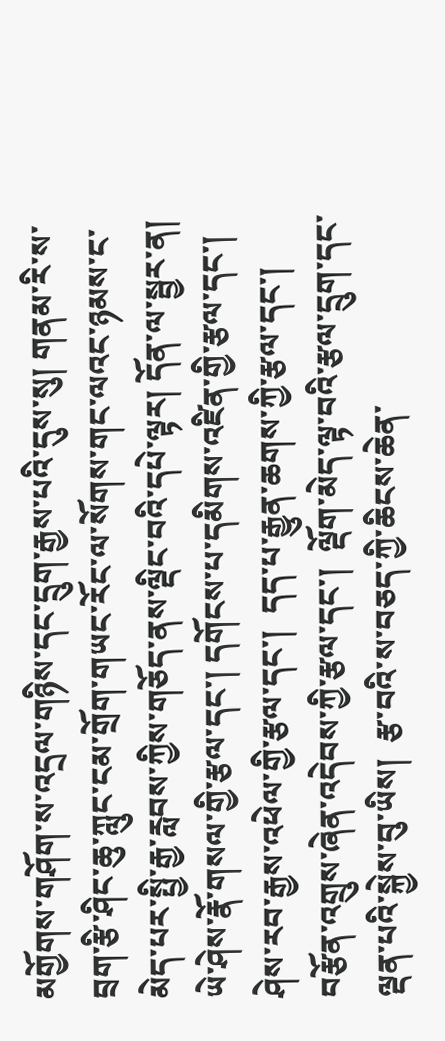མགྱོགས་གཤོག་ས་འདྲལ་གཉིས་དང་དྲུག་རྒྱས་པའི་དུས་སུ། གནམ་རི་ས་བྲག་རྩི་ཤིང་ཆུ་ཀླུང་ངམ་གྲོག་གཡང་རོང་ལ་སོགས་གང་ལའང་ཉམས་ང་མེད་པར་སྤྱི་རྒྱ་རླབས་ཀྱིས་གཅོད་ནས་ལྡིང་བའི་དཔེ་ལྟར། དོན་ལ་སྦྱར་ན།  ཡེ་ཤེས་རྣོ་གསལ་གྱི་རྩལ་དང་། དགོངས་པ་དམིགས་འཛིན་གྱི་རྩལ་དང་། ཤེས་རབ་རྒྱས་འཕེལ་གྱི་རྩལ་དང་།  དད་པ་རྒྱུན་ཆགས་ཀྱི་རྩལ་དང་།  བརྩོན་འགྲུས་ཞེན་འདེབས་ཀྱི་རྩལ་དང་།  ལྡོག་མེད་ལྟ་བའི་རྩལ་དྲུག་དང་ལྡན་པའི་སྐྱེས་བུ་ཡིས།  རྩ་བའི་ས་བཅད་ཀྱི་ཆིངས་ཆེན་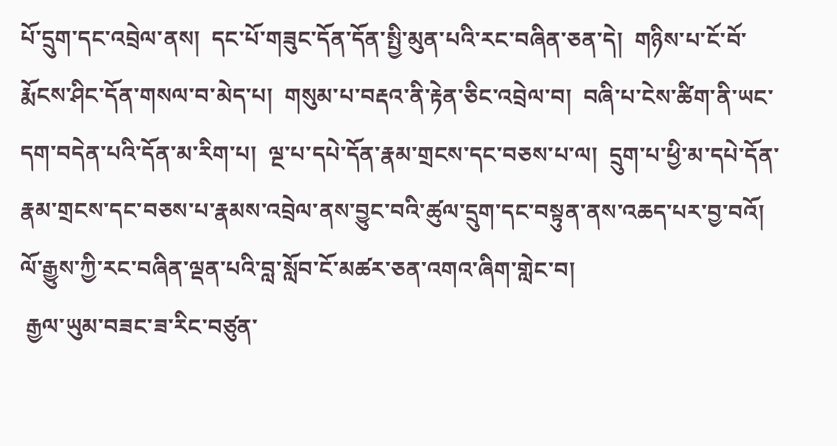པོ་དྲུག་དང་འབྲེལ་ནས།  དང་པོ་གཟུང་དོན་དོན་སྤྱི་མུན་པའི་རང་བཞིན་ཅན་དེ།  གཉིས་པ་ངོ་བོ་རྨོངས་ཤིང་དོན་གསལ་བ་མེད་པ།  གསུམ་པ་བརྡའ་ནི་རྟེན་ཅིང་འབྲེལ་བ།  བཞི་པ་ངེས་ཚིག་ནི་ཡང་དག་བདེན་པའི་དོན་མ་རིག་པ།  ལྔ་པ་དཔེ་དོན་རྣམ་གྲངས་དང་བཅས་པ་ལ།  དྲུག་པ་ཕྱི་མ་དཔེ་དོན་རྣམ་གྲངས་དང་བཅས་པ་རྣམས་འབྲེལ་ནས་བྱུང་བའི་ཚུལ་དྲུག་དང་བསྟུན་ནས་འཆད་པར་བྱ་བའོ།
ལོ་རྒྱུས་ཀྱི་རང་བཞིན་ལྡན་པའི་བླ་སློབ་ངོ་མཚར་ཅན་འགའ་ཞིག་གླེང་བ།
 རྒྱལ་ཡུམ་བཟང་ཟ་རིང་བཙུན་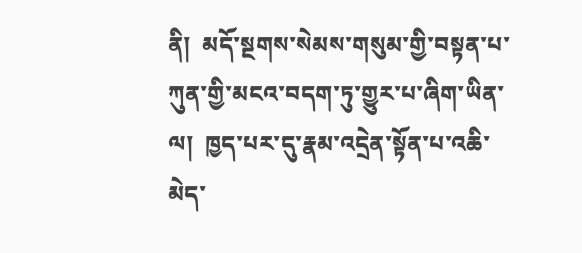ནི།  མདོ་སྔགས་སེམས་གསུམ་གྱི་བསྟན་པ་ཀུན་གྱི་མངའ་བདག་ཏུ་གྱུར་པ་ཞིག་ཡིན་ལ།  ཁྱད་པར་དུ་རྣམ་འདྲེན་སྟོན་པ་འཆི་མེད་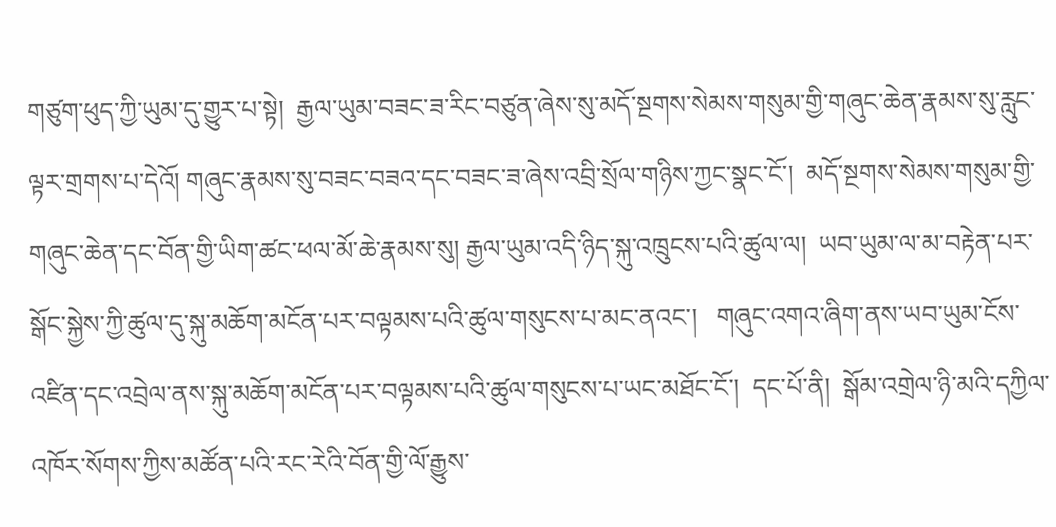གཙུག་ཕུད་ཀྱི་ཡུམ་དུ་གྱུར་པ་སྟེ།  རྒྱལ་ཡུམ་བཟང་ཟ་རིང་བཙུན་ཞེས་སུ་མདོ་སྔགས་སེམས་གསུམ་གྱི་གཞུང་ཆེན་རྣམས་སུ་རླུང་ལྟར་གྲགས་པ་དེའོ། གཞུང་རྣམས་སུ་བཟང་བཟའ་དང་བཟང་ཟ་ཞེས་འབྲི་སྲོལ་གཉིས་ཀྱང་སྣང་ངོ་།  མདོ་སྔགས་སེམས་གསུམ་གྱི་གཞུང་ཆེན་དང་བོན་གྱི་ཡིག་ཚང་ཕལ་མོ་ཆེ་རྣམས་སུ། རྒྱལ་ཡུམ་འདི་ཉིད་སྐུ་འཁྲུངས་པའི་ཚུལ་ལ།  ཡབ་ཡུམ་ལ་མ་བརྟེན་པར་སྒོང་སྐྱེས་ཀྱི་ཚུལ་དུ་སྐུ་མཆོག་མངོན་པར་བལྟམས་པའི་ཚུལ་གསུངས་པ་མང་ནའང་།   གཞུང་འགའ་ཞིག་ནས་ཡབ་ཡུམ་ངོས་འཛིན་དང་འབྲེལ་ནས་སྐུ་མཆོག་མངོན་པར་བལྟམས་པའི་ཚུལ་གསུངས་པ་ཡང་མཐོང་ངོ་།  དང་པོ་ནི།  སྒོམ་འགྲེལ་ཉི་མའི་དཀྱིལ་འཁོར་སོགས་ཀྱིས་མཚོན་པའི་རང་རེའི་བོན་གྱི་ལོ་རྒྱུས་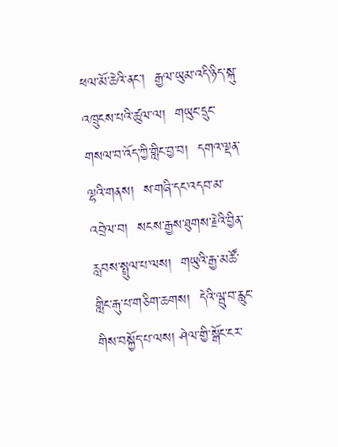ཕལ་མོ་ཆེའི་ནང་།  རྒྱལ་ཡུམ་འདི་ཉིད་སྐུ་འཁྲུངས་པའི་ཚུལ་ལ།  གཡུང་དྲུང་གསལ་བ་འོད་ཀྱི་གླིང་བྱ་བ།  དགའ་ལྡན་ལྷའི་གནས།  ས་གཞི་དང་འདབ་མ་འབྲེལ་བ།  སངས་རྒྱས་ཐུགས་རྗེའི་བྱིན་རླབས་སྤྲུལ་པ་ལས།  གཡུའི་རྒྱ་མཚོ་གླིང་རྒུ་པ་གཅིག་ཆགས།  དེའི་ལྦུ་བ་རླུང་གིས་བསྐྱོད་པ་ལས། ཤེལ་གྱི་སྒོང་ངར་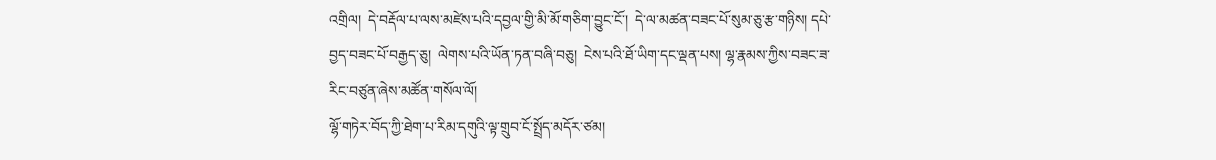འགྲིལ།  དེ་བརྡོལ་པ་ལས་མཛེས་པའི་དབྱལ་གྱི་མི་མོ་གཅིག་བྱུང་ངོ་།  དེ་ལ་མཚན་བཟང་པོ་སུམ་ཅུ་རྩ་གཉིས། དཔེ་བྱད་བཟང་པོ་བརྒྱད་ཅུ།  ལེགས་པའི་ཡོན་ཏན་བཞི་བཅུ།  ངེས་པའི་ཐོ་ཡིག་དང་ལྡན་པས། ལྷ་རྣམས་ཀྱིས་བཟང་ཟ་རིང་བཙུན་ཞེས་མཚོན་གསོལ་ལོ།
ལྷོ་གཏེར་བོད་ཀྱི་ཐེག་པ་རིམ་དགུའི་ལྟ་གྲུབ་ངོ་སྤྲོད་མདོར་ཙམ།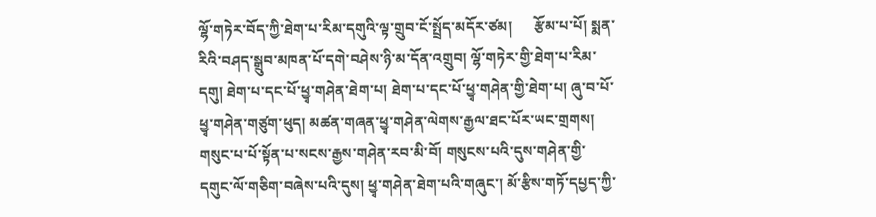ལྷོ་གཏེར་བོད་ཀྱི་ཐེག་པ་རིམ་དགུའི་ལྟ་གྲུབ་ངོ་སྤྲོད་མདོར་ཙམ།      རྩོམ་པ་པོ། སྨན་རིའི་བཤད་སྒྲུབ་མཁན་པོ་དགེ་བཤེས་ཉི་མ་དོན་འགྲུབ། ལྷོ་གཏེར་གྱི་ཐེག་པ་རིམ་དགུ། ཐེག་པ་དང་པོ་ཕྱྭ་གཤེན་ཐེག་པ། ཐེག་པ་དང་པོ་ཕྱྭ་གཤེན་གྱི་ཐེག་པ། ཞུ་བ་པོ་ཕྱྭ་གཤེན་གཙུག་ཕུད། མཚན་གཞན་ཕྱྭ་གཤེན་ལེགས་རྒྱལ་ཐང་པོར་ཡང་གྲགས། གསུང་པ་པོ་སྟོན་པ་སངས་རྒྱས་གཤེན་རབ་མི་བོ། གསུངས་པའི་དུས་གཤེན་གྱི་དགུང་ལོ་གཅིག་བཞེས་པའི་དུས། ཕྱྭ་གཤེན་ཐེག་པའི་གཞུང་། མོ་རྩིས་གཏོ་དཔྱད་ཀྱི་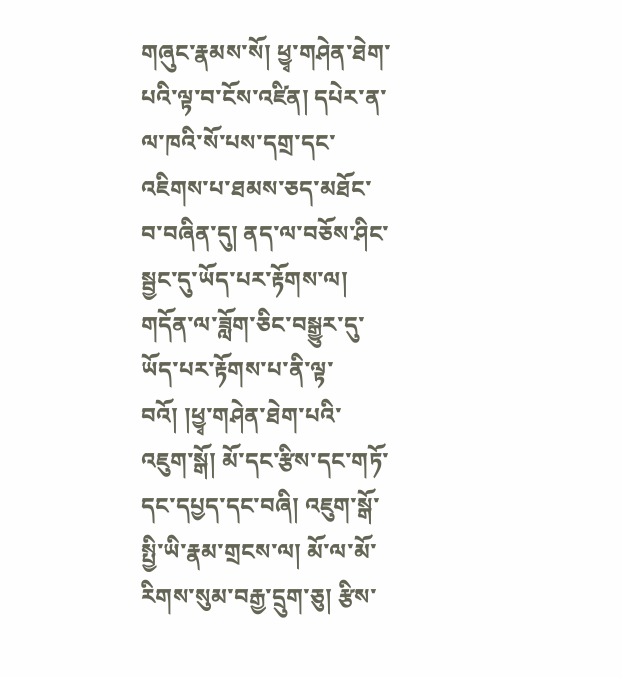གཞུང་རྣམས་སོ། ཕྱྭ་གཤེན་ཐེག་པའི་ལྟ་བ་ངོས་འཛིན། དཔེར་ན་ལ་ཁའི་སོ་པས་དགྲ་དང་འཇིགས་པ་ཐམས་ཅད་མཐོང་བ་བཞིན་དུ། ནད་ལ་བཅོས་ཤིང་སྦྱང་དུ་ཡོད་པར་རྟོགས་ལ། གདོན་ལ་ཟློག་ཅིང་བསྒྱུར་དུ་ཡོད་པར་རྟོགས་པ་ནི་ལྟ་བའོ། །ཕྱྭ་གཤེན་ཐེག་པའི་འཇུག་སྒོ། མོ་དང་རྩིས་དང་གཏོ་དང་དཔྱད་དང་བཞི། འཇུག་སྒོ་སྤྱི་ཡི་རྣམ་གྲངས་ལ། མོ་ལ་མོ་རིགས་སུམ་བརྒྱ་དྲུག་ཅུ། རྩིས་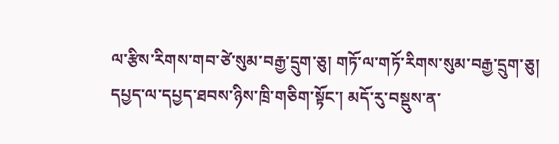ལ་རྩིས་རིགས་གབ་ཙེ་སུམ་བརྒྱ་དྲུག་ཅུ། གཏོ་ལ་གཏོ་རིགས་སུམ་བརྒྱ་དྲུག་ཅུ། དཔྱད་ལ་དཔྱད་ཐབས་ཉིས་ཁྲི་གཅིག་སྟོང་། མདོ་རུ་བསྡུས་ན་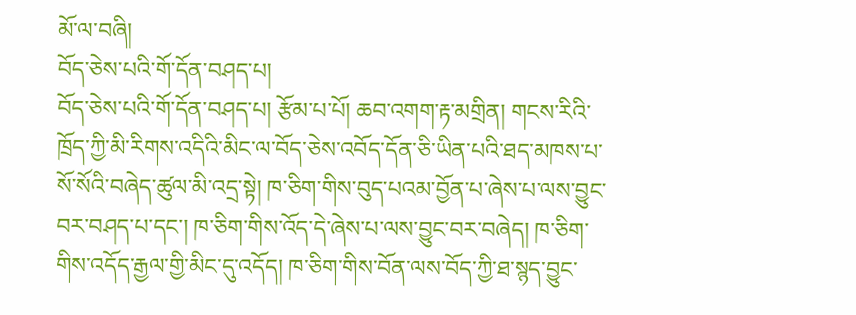མོ་ལ་བཞི།
བོད་ཅེས་པའི་གོ་དོན་བཤད་པ།
བོད་ཅེས་པའི་གོ་དོན་བཤད་པ། རྩོམ་པ་པོ། ཆབ་འགག་རྟ་མགྲིན། གངས་རིའི་ཁྲོད་ཀྱི་མི་རིགས་འདིའི་མིང་ལ་བོད་ཅེས་འབོད་དོན་ཅི་ཡིན་པའི་ཐད་མཁས་པ་སོ་སོའི་བཞེད་ཚུལ་མི་འདྲ་སྟེ། ཁ་ཅིག་གིས་བུད་པའམ་བྱོན་པ་ཞེས་པ་ལས་བྱུང་བར་བཤད་པ་དང་། ཁ་ཅིག་གིས་འོད་དེ་ཞེས་པ་ལས་བྱུང་བར་བཞེད། ཁ་ཅིག་གིས་འདོད་རྒྱལ་གྱི་མིང་དུ་འདོད། ཁ་ཅིག་གིས་བོན་ལས་བོད་ཀྱི་ཐ་སྙད་བྱུང་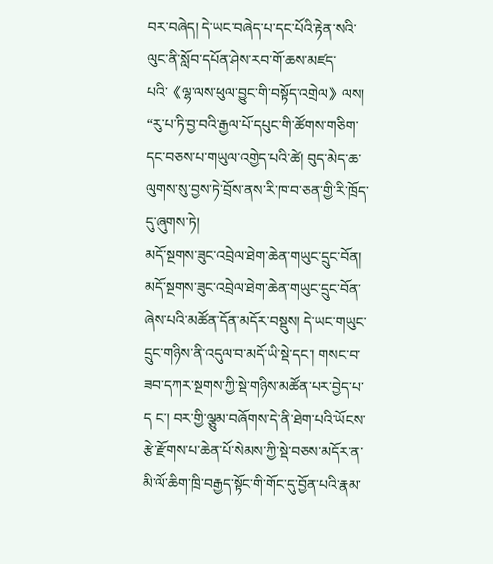བར་བཞེད། དེ་ཡང་བཞེད་པ་དང་པོའི་རྟེན་སའི་ལུང་ནི་སློབ་དཔོན་ཤེས་རབ་གོ་ཆས་མཛད་པའི་《ལྷ་ལས་ཕུལ་བྱུང་གི་བསྟོད་འགྲེལ》ལས། “རུ་པ་ཏི་བྱ་བའི་རྒྱལ་པོ་དཔུང་གི་ཚོགས་གཅིག་དང་བཅས་པ་གཡུལ་འགྱེད་པའི་ཚེ། བུད་མེད་ཆ་ལུགས་སུ་བྱས་ཏེ་བྲོས་ནས་རི་ཁ་བ་ཅན་གྱི་རི་ཁྲོད་དུ་ཞུགས་ཏེ།
མདོ་སྔགས་ཟུང་འབྲེལ་ཐེག་ཆེན་གཡུང་དྲུང་བོན།
མདོ་སྔགས་ཟུང་འབྲེལ་ཐེག་ཆེན་གཡུང་དྲུང་བོན་ཞེས་པའི་མཚོན་དོན་མདོར་བསྡུས། དེ་ཡང་གཡུང་དྲུང་གཉིས་ནི་འདུལ་བ་མདོ་ཡི་སྡེ་དང་། གསང་བ་ཟབ་དཀར་སྔགས་ཀྱི་སྡེ་གཉིས་མཚོན་པར་བྱེད་པ་ད ང་། བར་གྱི་ལྕུམ་བཞོགས་དེ་ནི་ཐེག་པའི་ཡོངས་རྩེ་རྫོགས་པ་ཆེན་པོ་སེམས་ཀྱི་སྡེ་བཅས་མདོར་ན་མི་ལོ་ཆིག་ཁྲི་བརྒྱད་སྟོང་གི་གོང་དུ་བྱོན་པའི་རྣམ་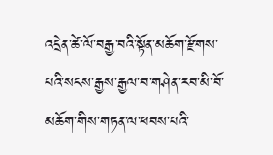འདྲེན་ཚེ་ལོ་བརྒྱ་བའི་སྟོན་མཆོག་རྫོགས་པའི་སངས་རྒྱས་རྒྱལ་བ་གཤེན་རབ་མི་བོ་མཆོག་གིས་གཏན་ལ་ཕབས་པའི་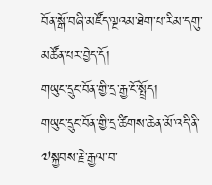བོན་སྒོ་བཞི་མཛོད་ལྔའམ་ཐེག་པ་རིམ་དགུ་མཚོན་པར་བྱེད་དོ།
གཡུང་དྲུང་བོན་གྱི་དྲ་རྒྱ་ངོ་སྤྲོད།
གཡུང་དྲུང་བོན་གྱི་དྲ་ཚིགས་ཆེན་མོ་འདི་ནི་༧སྐྱབས་རྗེ་རྒྱལ་བ་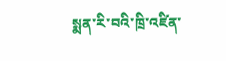སྨན་རི་བའི་ཁྲི་འཛིན་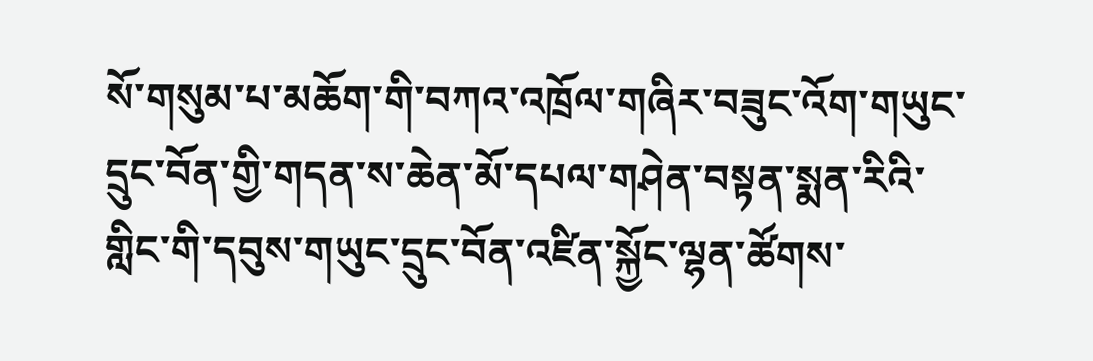སོ་གསུམ་པ་མཆོག་གི་བཀའ་འཁྲོལ་གཞིར་བཟུང་འོག་གཡུང་དྲུང་བོན་གྱི་གདན་ས་ཆེན་མོ་དཔལ་གཤེན་བསྟན་སྨན་རིའི་གླིང་གི་དབུས་གཡུང་དྲུང་བོན་འཛིན་སྐྱོང་ལྷན་ཚོགས་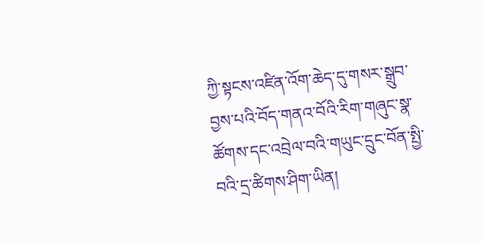ཀྱི་སྟངས་འཛིན་འོག་ཆེད་དུ་གསར་སྒྲུབ་བྱས་པའི་བོད་གནའ་བོའི་རིག་གཞུང་སྣ་ཚོགས་དང་འབྲེལ་བའི་གཡུང་དྲུང་བོན་སྤྱི་བའི་དྲ་ཚིགས་ཤིག་ཡིན།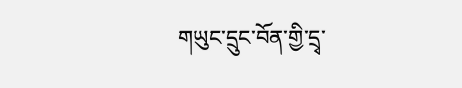གཡུང་དྲུང་བོན་གྱི་དྲྭ་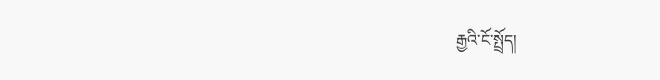རྒྱའི་ངོ་སྤྲོད།